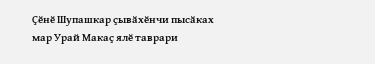Ҫӗнӗ Шупашкар ҫывӑхӗнчи пысӑках мар Урай Макаҫ ялӗ таврари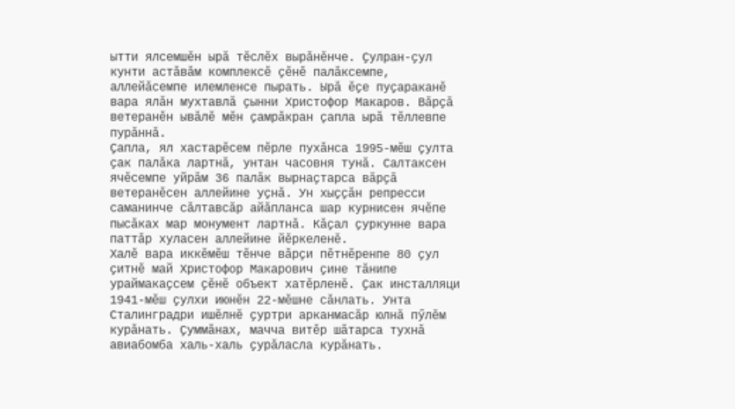ытти ялсемшӗн ырӑ тӗслӗх вырӑнӗнче. Ҫулран-ҫул кунти астӑвӑм комплексӗ ҫӗнӗ палӑксемпе, аллейӑсемпе илемленсе пырать. Ырӑ ӗҫе пуҫараканӗ вара ялӑн мухтавлӑ ҫынни Христофор Макаров. Вӑрҫӑ ветеранӗн ывӑлӗ мӗн ҫамрӑкран ҫапла ырӑ тӗллевпе пурӑннӑ.
Ҫапла, ял хастарӗсем пӗрле пухӑнса 1995-мӗш ҫулта ҫак палӑка лартнӑ, унтан часовня тунӑ. Салтаксен ячӗсемпе уйрӑм 36 палӑк вырнаҫтарса вӑрҫӑ ветеранӗсен аллейине уҫнӑ. Ун хыҫҫӑн репресси саманинче сӑлтавсӑр айӑпланса шар курнисен ячӗпе пысӑках мар монумент лартнӑ. Кӑҫал ҫуркунне вара паттӑр хуласен аллейине йӗркеленӗ.
Халӗ вара иккӗмӗш тӗнче вӑрҫи пӗтнӗренпе 80 ҫул ҫитнӗ май Христофор Макарович ҫине тӑнипе ураймакаҫсем ҫӗнӗ объект хатӗрленӗ. Ҫак инсталляци 1941-мӗш ҫулхи июнӗн 22-мӗшне сӑнлать. Унта Сталинградри ишӗлнӗ ҫуртри арканмасӑр юлнӑ пӳлӗм курӑнать. Ҫуммӑнах, мачча витӗр шӑтарса тухнӑ авиабомба халь-халь ҫурӑласла курӑнать.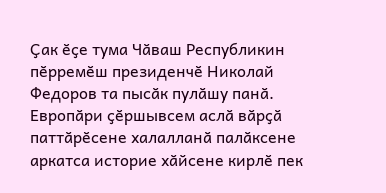Ҫак ӗҫе тума Чӑваш Республикин пӗрремӗш президенчӗ Николай Федоров та пысӑк пулӑшу панӑ.
Европӑри ҫӗршывсем аслӑ вӑрҫӑ паттӑрӗсене халалланӑ палӑксене аркатса историе хӑйсене кирлӗ пек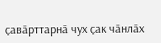ҫавӑрттарнӑ чух ҫак чӑнлӑх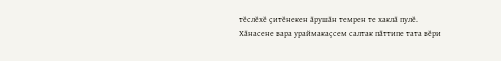тӗслӗхӗ ҫитӗнекен ӑрушӑн темрен те хаклӑ пулӗ. Хӑнасене вара ураймакаҫсем салтак пӑттипе тата вӗри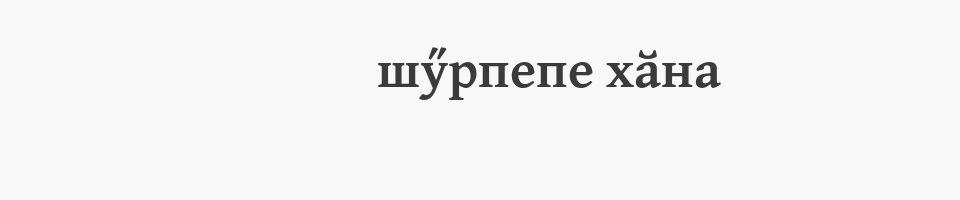шӳрпепе хӑна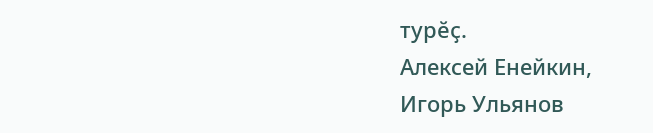турӗҫ.
Алексей Енейкин, Игорь Ульянов